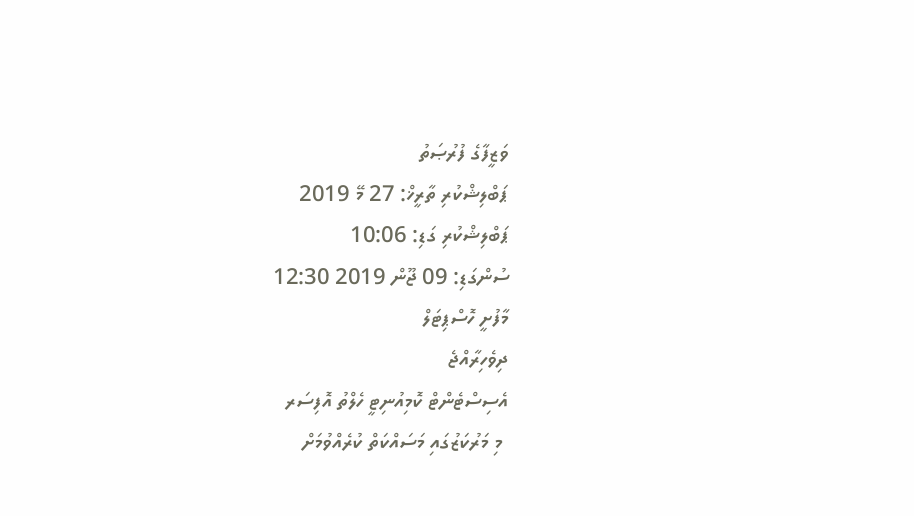ވަޒީފާގެ ފުރުޞަތު
ޕަބްލިޝްކުރި ތާރީޚް: 27 މޭ 2019
ޕަބްލިޝްކުރި ގަޑި: 10:06
ސުންގަޑި: 09 ޖޫން 2019 12:30
މާފުށީ ހޮސްޕިޓަލް
ދިވެހިރާއްޖެ
އެސިސްޓެންޓް ކޮމިއުނިޓީ ހެލްތު އޮފިސަރ
 މި މަރުކަޒުގައި މަސައްކަތް ކުރެއްވުމަށް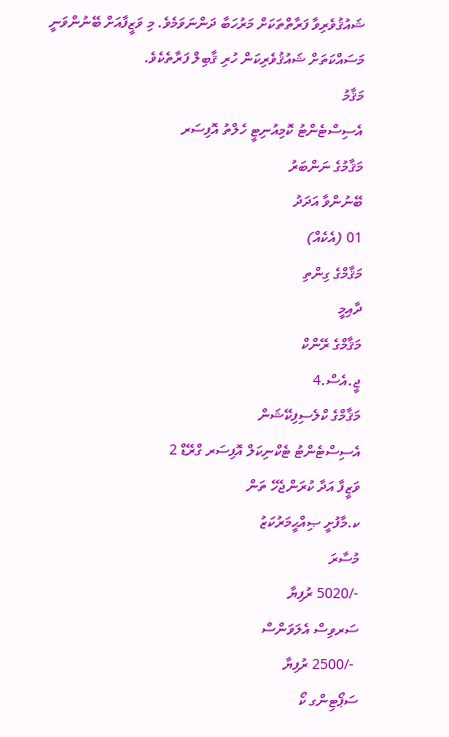ޝައުޤުވެރިވާ ފަރާތްތަކަށް މަރުހަބާ ދަންނަވަމެވެ. މި ވަޒީފާއަށް ބޭނުންވަނީ މަސައްކަތަށް ޝައުޤުވެރިކަން ހުރި ޤާބިލް ފަރާތެކެވެ.
މަޤާމު
އެސިސްޓެންޓު ކޮމިއުނިޓީ ހެލްތު އޮފިސަރ
މަޤާމުގެ ނަންބަރު
ބޭނުންވާ އަދަދު
01 (އެކެއް)
މަޤާމްގެ ގިންތި
ދާއިމީ
މަޤާމްގެ ރޭންކް
ޖީ.އެސް.4
މަޤާމްގެ ކްލެސިފިކޭޝަން
އެސިސްޓެންޓު ޓެކްނިކަލް އޮފިސަރ ގްރޭޑް 2
ވަޒީފާ އަދާ ކުރަންޖެހޭ ތަން
ކ.މާފުށީ ޞިއްޙީމަރުކަޒު
މުސާރަ
-/5020 ރުފިޔާ
ސަރވިސް އެލަވަންސް
 -/2500 ރުފިޔާ
ސަޕޯޓިންގ ކޯ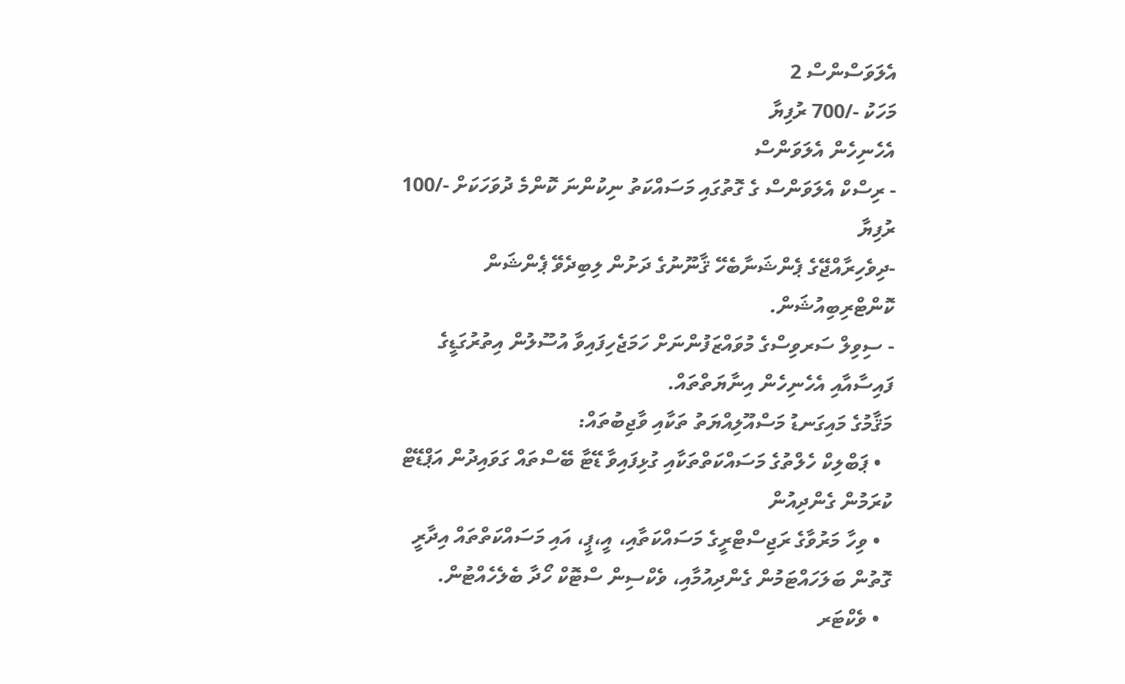އެލަވަސްންސް 2
މަހަކު -/700 ރުފިޔާ
އެހެނިހެން އެލަވަންސް
- ރިސްކް އެލަވަންސް ގެ ގޮތުގައި މަސައްކަތު ނިކުންނަ ކޮންމެ ދުވަހަކަށް -/100 ރުފިޔާ
-ދިވެހިރާއްޖޭގެ ޕެންޝަނާބެހޭ ޤާނޫނުގެ ދަށުން ލިބިދެވޭ ޕެންޝަން ކޮންޓްރިބިއުޝަން.
- ސިވިލް ސަރވިސްގެ މުވައްޒަފުންނަށް ހަމަޖެހިފައިވާ އުސޫލުން އިތުރުގަޑީގެ ފައިސާއާއި އެހެނިހެން އިނާޔަތްތައް.
މަޤާމުގެ މައިގަނޑު މަސްއޫލިއްޔަތު ތަކާއި ވާޖިބުތައް:
  • ޕަބްލިކް ހެލްތުގެ މަސައްކަތްތަކާއި ގުޅިފައިވާ ޑޭޓާ ބޭސްތައް ގަވައިދުން އަޕްޑޭޓް ކުރަމުން ގެންދިއުން
  • ވިހާ މަރުވާގެ ރަޖިސްޓްރީގެ މަސައްކަތާއި، އީ،ޕީ، އައި މަސައްކަތްތައް އިދާރީ ގޮތުން ބަލަހައްޓަމުން ގެންދިއުމާއި، ވެކްސިން ސްޓޮކް ހޯދާ ބެލެހެއްޓުން.
  • ވެކްޓަރ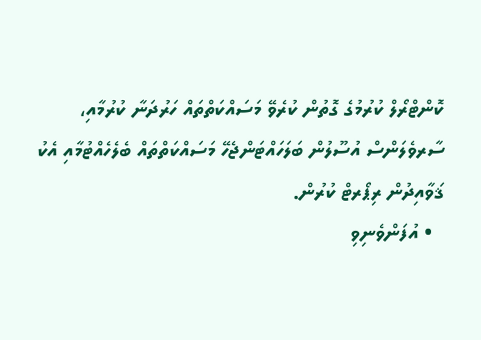ކޮންޓްރޯލް ކުރުމުގެ ގޮތުން ކުރެވޭ މަސައްކަތްތައް ހަރުދަނާ ކުރުމާއި، ސާރވެލަންސް އުސޫލުން ބަލަހައްޓަންޖެހޭ މަސައްކަތްތައް ބެލެހެއްޓުމާއި އެކު ޤަވާއިދުން ރިޕޯރޓް ކުރުން.
  • އުފަންވެނިވި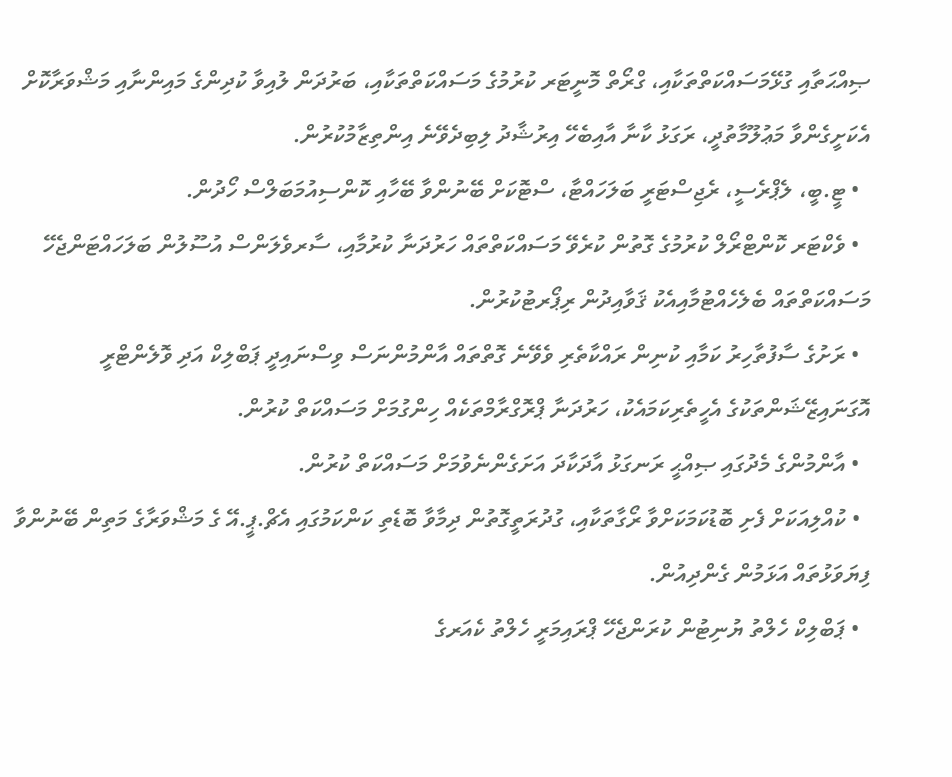ޞިއްޙަތާއި ގުޅޭމަސައްކަތްތަކާއި، ގްރޯތް މޮނީޓަރ ކުރުމުގެ މަސައްކަތްތަކާއި، ބަރުދަން ލުއިވާ ކުދިންގެ މައިންނާއި މަޝްވަރާކޮށް އެކަށީގެންވާ މަޢުލޫމާތުދީ، ރަގަޅު ކާނާ އާއިބެހޭ އިރުޝާދު ލިބިދެވޭނެ އިންތިޒާމުކުރުން.
  • ޓީ.ބީ، ލެޕްރެސީ، ރެޖިސްޓަރީ ބަލަހައްޓާ، ސްޓޮކަށް ބޭނުންވާ ބޭހާއި ކޮންސިއުމަބަލްސް ހޯދުން.
  • ވެކްޓަރ ކޮންޓްރޯލް ކުރުމުގެ ގޮތުން ކުރެވޭ މަސައްކަތްތައް ހަރުދަނާ ކުރުމާއި، ސާރވެލަންސް އުސޫލުން ބަލަހައްޓަންޖެހޭ މަސައްކަތްތައް ބެލެހެއްޓުމާއިއެކު ޤަވާއިދުން ރިޕޯރޓުކުރުން.
  • ރަށުގެ ސާފުތާހިރު ކަމާއި ކުނިން ރައްކާތެރި ވެވޭނެ ގޮތްތައް އާންމުންނަސް ވިސްނައިދީ ޕަބްލިކް އަދި ވޮލެންޓްރީ އޮގަނައިޒޭޝަންތަކުގެ އެހީތެރިކަމައެކު، ހަރުދަނާ ޕްރޮގްރާމްތަކެއް ހިންގުމަށް މަސައްކަތް ކުރުން.
  • އާންމުންގެ މެދުގައި ޞިއްޙީ ރަނގަޅު އާދަކާދަ އަށަގެންނެވުމަށް މަސައްކަތް ކުރުން.
  • ކުއްލިއަކަށް ފެށި ބޮޑުކަމަކަށްވާ ރޯގާތަކާއި، ގުދުރަތީގޮތުން ދިމާވާ ބޮޑެތި ކަންކަމުގައި އެޗް.ޕީ.އޭ ގެ މަޝްވަރާގެ މަތިން ބޭނުންވާ ފިޔަވަޅުތައް އަޅަމުން ގެންދިއުން.
  • ޕަބްލިކް ހެލްތު ޔުނިޓުން ކުރަންޖެހޭ ޕްރައިމަރީ ހެލްތު ކެއަރގެ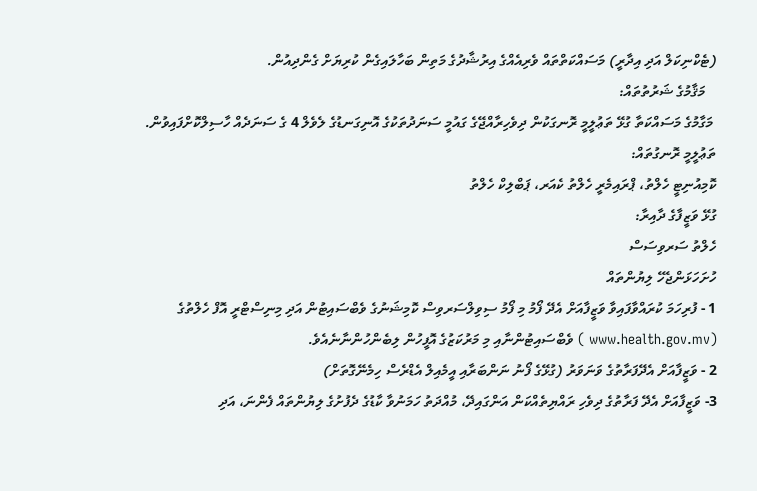(ޓެކްނިކަލް އަދި އިދާރީ) މަސައްކަތްތައް ވެރިއެއްގެ އިރުޝާދުގެ މަތިން ބަހާލައިގެން ކުރިޔަށް ގެންދިއުން.
   މަޤާމުގެ ޝަރުތުތައް:
 މަގާމުގެ މަސައްކަތާ ގުޅޭ ތަޢުލީމީ ރޮނގަކުން ދިވެހިރާއްޖޭގެ ގައުމީ ސަނަދުތަކުގެ އޮނިގަނޑުގެ ލެވެލް 4 ގެ ސަނަދެއް ހާސިލްކޮށްފައިވުން.
ތަޢުލީމީ ރޮނގުތައް:
ކޮމިއުނިޓީ ހެލްތު، ޕްރައިމެރީ ހެލްތު ކެއަރ، ޕަބްލިކް ހެލްތު
ގުޅޭ ވަޒީފާގެ ދާއިރާ:
ހެލްތު ސަރވިސަސް
ހުށަހަޅަންޖެހޭ ލިޔުންތައް
1 - ފުރިހަމަ ކުރައްވާފައިވާ ވަޒީފާއަށް އެދޭ ފޯމު މި ފޯމު ސިވިލްސަރވިސް ކޮމިޝަނުގެ ވެބްސައިޓުން އަދި މިނިސްޓްރީ އޮފް ހެލްތުގެ (www.health.gov.mv ) ވެބްސައިޓުންނާއި މި މަރުކަޒުގެ އޮފީހުން ލިބެންހުންނާނެއެވެ.
2 - ވަޒީފާއަށް އެދޭފަރާތުގެ ވަނަވަރު (ގުޅޭގެ ފޯނު ނަންބަރާއި އީމެއިލް އެޑްރެސް ހިމެނޭގޮތަށް)
3- ވަޒީފާއަށް އެދޭ ފަރާތުގެ ދިވެހި ރައްޔިތެއްކަން އަންގައިދޭ، މުއްދަތު ހަމަނުވާ ކާޑުގެ ދެފުށުގެ ލިޔުންތައް ފެންނަ، އަދި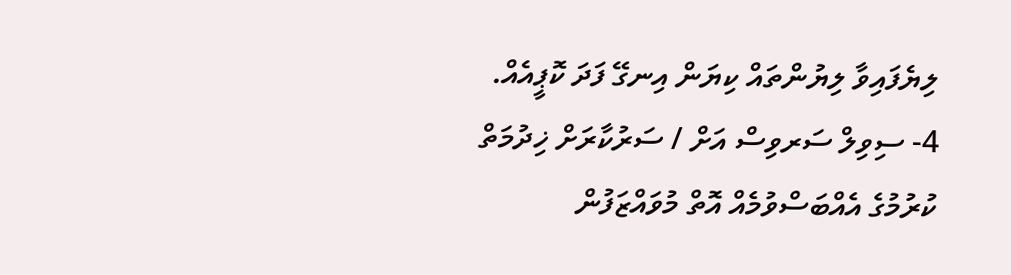ލިޔެފައިވާ ލިޔުންތައް ކިޔަން އިނގޭ ފަދަ ކޮޕީއެއް.
4- ސިވިލް ސަރވިސް އަށް / ސަރުކާރަށް ޚިދުމަތް ކުރުމުގެ އެއްބަސްވުމެއް އޮތް މުވައްޒަފުން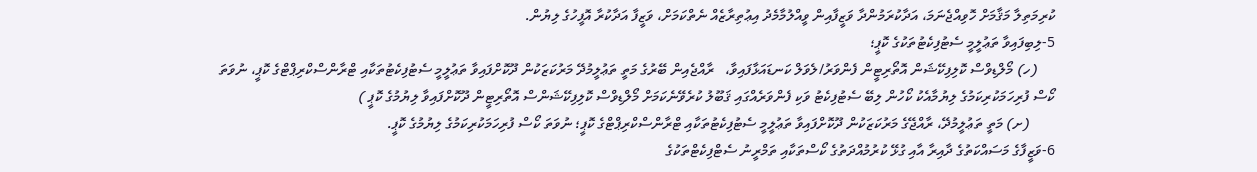ކުރިމަތިލާ މަޤާމަށް ހޮވިއްޖެނަމަ، އަދާކުރަމުންދާ ވަޒީފާއިން ވީއްލުމާމެދު އިޢުތިރާޒެއް ނެތްކަމަށް، ވަޒީފާ އަދާކުރާ އޮފީހުގެ ލިޔުން.
5-ލިބިފައިވާ ތަޢުލީމީ ސެޓުފިކެޓުތަކުގެ ކޮޕީ؛
     (ހ) މޯލްޑިވްސް ކޮލިފިކޭޝަން އޮތޯރިޓީން ފެންވަރު/ލެވަލް ކަނޑައަޅާފައިވާ،   ރާއްޖެއިން ބޭރުގެ މަތީ ތަޢުލީމުދޭ މަރުކަޒަކުން ދޫކޮށްފައިވާ ތަޢުލީމީ ސެޓުފިކެޓުތަކާއި ޓްރާންސްކްރިޕްޓްގެ ކޮޕީ، ނުވަތަ ކޯސް ފުރިހަމަކުރިކަމުގެ ލިޔުމާއެކު ކޯހުން ލިބޭ ސެޓުފިކެޓު ވަކި ފެންވަރެއްގައި ޤަބޫލު ކުރެވޭނެކަމަށް މޯލްޑިވްސް ކޮލިފިކޭޝަންސް އޮތޯރިޓީން ދޫކޮށްފައިވާ ލިޔުމުގެ ކޮޕީ )
       (ށ) މަތީ ތަޢުލީމުދޭ، ރާއްޖޭގެ މަރުކަޒަކުން ދޫކޮށްފައިވާ ތަޢުލީމީ ސެޓުފިކެޓުތަކާއި ޓްރާންސްކްރިޕްޓްގެ ކޮޕީ؛ ނުވަތަ ކޯސް ފުރިހަމަކުރިކަމުގެ ލިޔުމުގެ ކޮޕީ.
6-ވަޒީފާގެ މަސައްކަތުގެ ދާއިރާ އާއި ގުޅޭ ކުރުމުއްދަތުގެ ކޯސްތަކާއި ތަމްރީނު ސެޓްފިކެޓްތަކުގެ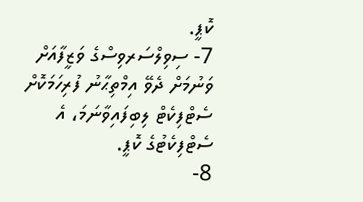ކޮޕީ.
7- ސިވިލްސަރވިސްގެ ވަޒީފާއަށް ވަނުމަށް ދެވޭ އިމްތިޙާނު ފުރިހަމަކޮށް ސެޓްފިކެޓް ލިބިފައިވާނަމަ، އެ ސެޓްފިކެޓުގެ ކޮޕީ.
8-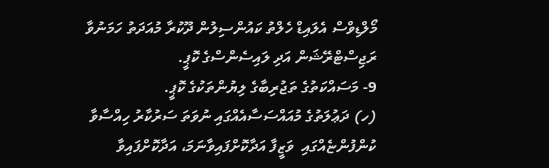މޯލްޑިވްސް އެލައިޑް ހެލްތު ކައުންސިލުން ދޫކުރާ މުއަދަތު ހަމަނުވާ ރަޖިސްޓްރޭޝަން އަދި ލައިސެންސްގެ ކޮޕީ.
9- މަސައްކަތުގެ ތަޖުރިބާގެ ލިޔުންތަކުގެ ކޮޕީ.
(ހ) ދަޢުލަތުގެ މުއައްސަސާއެއްގައި ނުވަތަ ސަރުކާރު ހިއްސާވާ ކުންފުންޏެއްގައި  ވަޒީފާ އަދާކޮށްފައިވާނަމަ، އަދާކޮށްފައިވާ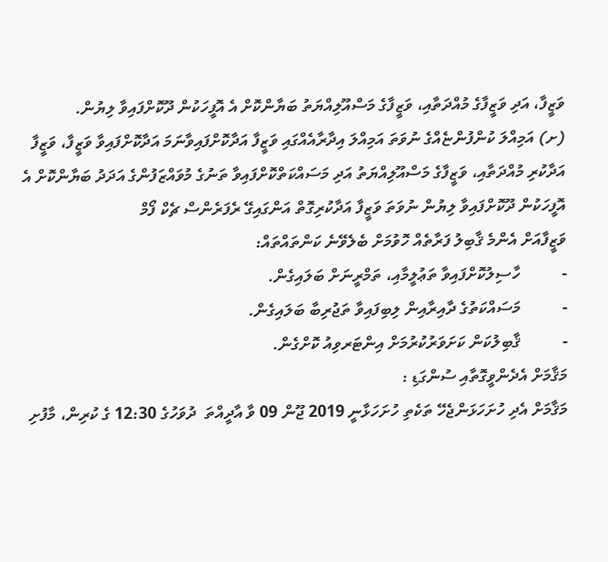ވަޒީފާ، އަދި ވަޒީފާގެ މުއްދަތާއި، ވަޒީފާގެ މަސްއޫލިއްޔަތު ބަޔާންކޮށް އެ އޮފީހަކުން ދޫކޮށްފައިވާ ލިޔުން.
(ށ) އަމިއްލަ ކުންފުންޏެއްގެ ނުވަތަ އަމިއްލަ އިދާރާއެއްގައި ވަޒީފާ އަދާކޮށްފައިވާނަމަ އަދާކޮށްފައިވާ ވަޒީފާ، ވަޒީފާ އަދާކުރި މުއްދަތާއި، ވަޒީފާގެ މަސްއޫލިއްޔަތު އަދި މަސައްކަތްކޮށްފައިވާ ތަނުގެ މުވައްޒަފުންގެ އަދަދު ބަޔާންކޮށް އެ އޮފީހަކުން ދޫކޮށްފައިވާ ލިޔުން ނުވަތަ ވަޒީފާ އަދާކުރިގޮތް އަންގައިގޭ ރެފަރެންސް ޗެކް ފޯމް
ވަޒީފާއަށް އެންމެ ޤާބިލު ފަރާތެއް ހޮވުމަށް ބެލެވޭނެ ކަންތައްތައް:
-          ހާސިލުކޮށްފައިވާ ތަޢުލީމާއި، ތަމްރީނަށް ބަލައިގެން.
-          މަސައްކަތުގެ ދާއިރާއިން ލިބިފައިވާ ތަޖުރިބާ ބަލައިގެން.
-          ޤާބިލުކަން ކަށަވަރުކުރުމަށް އިންޓަރވިއު ކޮށްގެން.
މަޤާމަށް އެދެންވީގޮތާއި ސުންގަޑި :
މަޤާމަށް އެދި ހުށަހަޅަންޖެހޭ ތަކެތި ހުށަހަޅާނީ 2019 ޖޫން 09 ވާ އާދީއްތަ  ދުވަހުގެ 12:30 ގެ ކުރިން، މާފުށި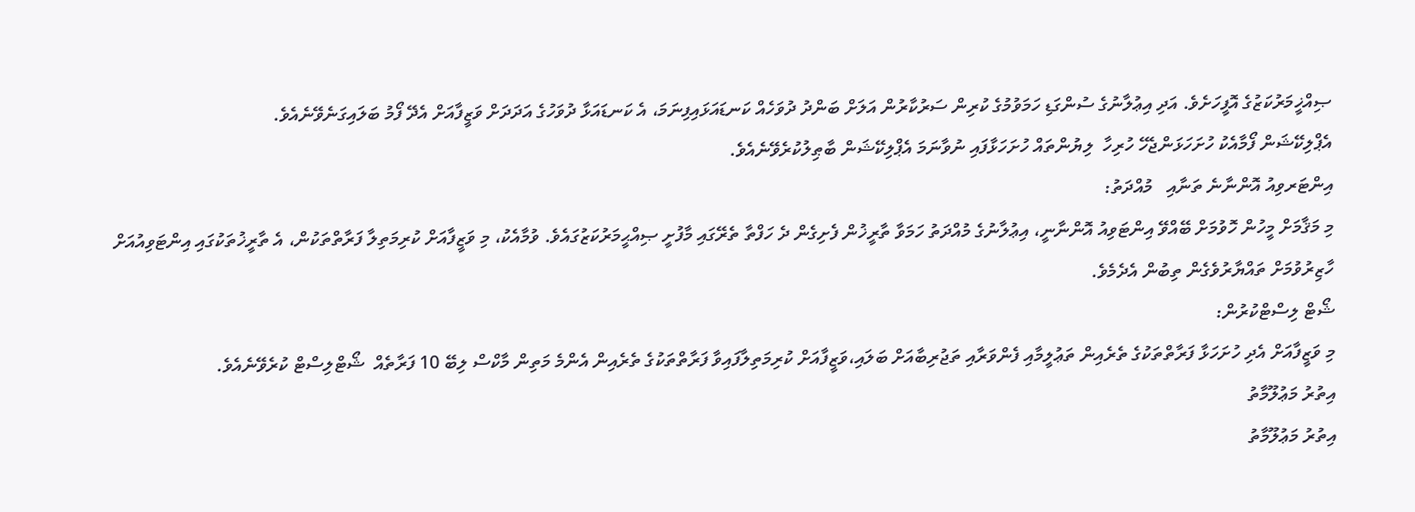ޞިއްޚީމަރުކަޒުގެ އޮފީހަށެވެ. އަދި އިޢުލާނުގެ ސުންގަޑި ހަމަވުމުގެ ކުރިން ސަރުކާރުން އަލަށް ބަންދު ދުވަހެއް ކަނޑައަޅައިފިނަމަ، އެ ކަނޑައަޅާ ދުވަހުގެ އަދަދަށް ވަޒީފާއަށް އެދޭ ފޯމު ބަލައިގަނެވޭނެއެވެ.
އެޕްލިކޭޝަން ފޯމާއެކު ހުށަހަޅަންޖެހޭ ހުރިހާ  ލިޔުންތައް ހުށަހަޅާފައި ނުވާނަމަ އެޕްލިކޭޝަން ބާޠިލުކުރެވޭނެއެވެ.
އިންޓަރވިއު އޮންނާނެ ތަނާއި   މުއްދަތު:
މި މަޤާމަށް މީހުން ހޮވުމަށް ބޭއްވޭ އިންޓަވިއު އޮންނާނީ، އިޢުލާނުގެ މުއްދަތު ހަމަވާ ތާރީޚުން ފެށިގެން ދެ ހަފްތާ ތެރޭގައި މާފުށީ ޞިއްޙީމަރުކަޒުގައެވެ. ވުމާއެކު، މި ވަޒީފާއަށް ކުރިމަތިލާ ފަރާތްތަކުން، އެ ތާރީޚުތަކުގައި އިންޓަވިއުއަށް ހާޒިރުވުމަށް ތައްޔާރުވެގެން ތިބުން އެދެމެވެ.
ޝޯޓް ލިސްޓްކުރުން:
މި ވަޒީފާއަށް އެދި ހުށަހަޅާ ފަރާތްތަކުގެ ތެރެއިން ތަޢުލީމާއި ފެންވަރާއި ތަޖުރިބާއަށް ބަލައި،ވަޒީފާއަށް ކުރިމަތިލާފައިވާ ފަރާތްތަކުގެ ތެރެއިން އެންމެ މަތިން މާކްސް ލިބޭ 10 ފަރާތެއް  ޝޯޓްލިސްޓް ކުރެވޭނެއެވެ.
އިތުރު މަޢުލޫމާތު
އިތުރު މަޢުލޫމާތު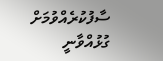ސާފުކުރެއްވުމަށް ގުޅުއްވާނީ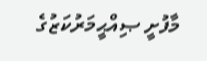މާފުށީ ޞިއްޙީމަރުކަޒުގެ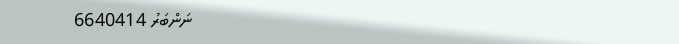ނަންބަރު 6640414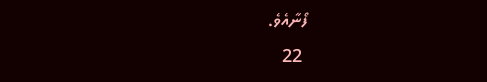ފޯނާއެވެ.
 22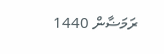ރަމަޟާން 1440